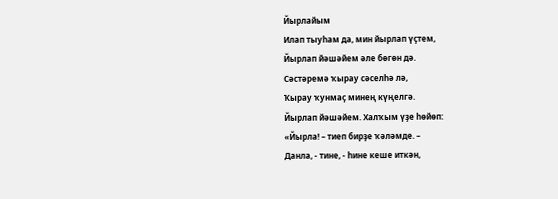Йырлайым
Илап тыуһам да, мин йырлап үҫтем,
Йырлап йәшәйем әле бөгөн дә.
Сәстәремә ҡырау сәселһә лә,
Ҡырау ҡунмаҫ минең күңелгә.
Йырлап йәшәйем. Халҡым үҙе һөйөп:
«Йырла! – тиеп бирҙе ҡәләмде. –
Данла, - тине, - һине кеше иткән,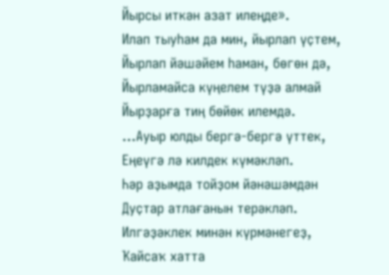Йырсы иткән азат илеңде».
Илап тыуһам да мин, йырлап үҫтем,
Йырлап йәшәйем һаман, бөгөн дә,
Йырламайса күңелем түҙә алмай
Йырҙарға тиң бөйөк илемдә.
…Ауыр юлды бергә-бергә үттек,
Еңеүгә лә килдек күмәкләп.
Һәр аҙымда тойҙом йәнәшәмдән
Дуҫтар атлағанын терәкләп.
Илгәҙәклек минән күрмәнегеҙ,
Ҡайсаҡ хатта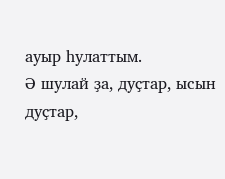ауыр һулаттым.
Ә шулай ҙа, дуҫтар, ысын дуҫтар,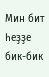Мин бит һеҙҙе бик-бик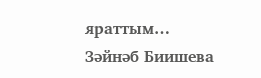яраттым…
Зәйнәб Биишева